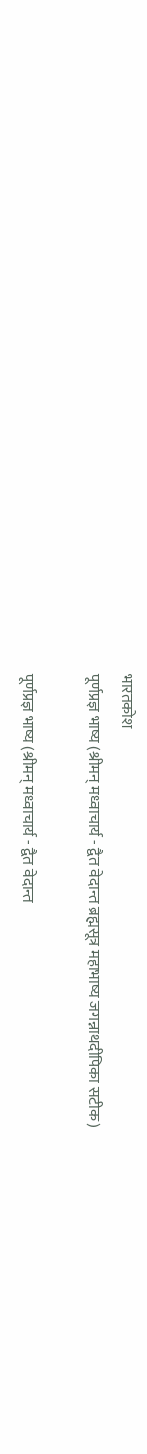भारतकोश
पूर्णप्रज्ञ भाष्य (श्रीमन् मध्वाचार्य - द्वैत वेदान्त ब्रह्मसूत्र महाभाष्य जगन्नाथदीपिका सटीक)

पूर्णप्रज्ञ भाष्य (श्रीमन् मध्वाचार्य - द्वैत वेदान्त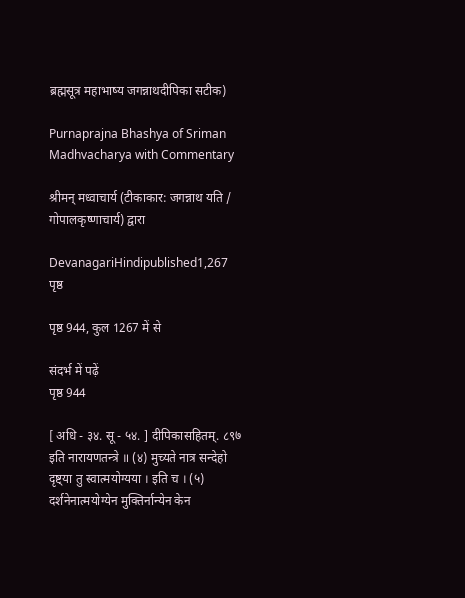ब्रह्मसूत्र महाभाष्य जगन्नाथदीपिका सटीक)

Purnaprajna Bhashya of Sriman Madhvacharya with Commentary

श्रीमन् मध्वाचार्य (टीकाकार: जगन्नाथ यति / गोपालकृष्णाचार्य) द्वारा

DevanagariHindipublished1,267 पृष्ठ

पृष्ठ 944, कुल 1267 में से

संदर्भ में पढ़ें
पृष्ठ 944

[ अधि - ३४. सू - ५४. ] दीपिकासहितम्. ८९७ इति नारायणतन्त्रे ॥ (४) मुच्यते नात्र सन्देहो दृष्ट्या तु स्वात्मयोग्यया । इति च । (५) दर्शनेनात्मयोग्येन मुक्तिर्नान्येन केन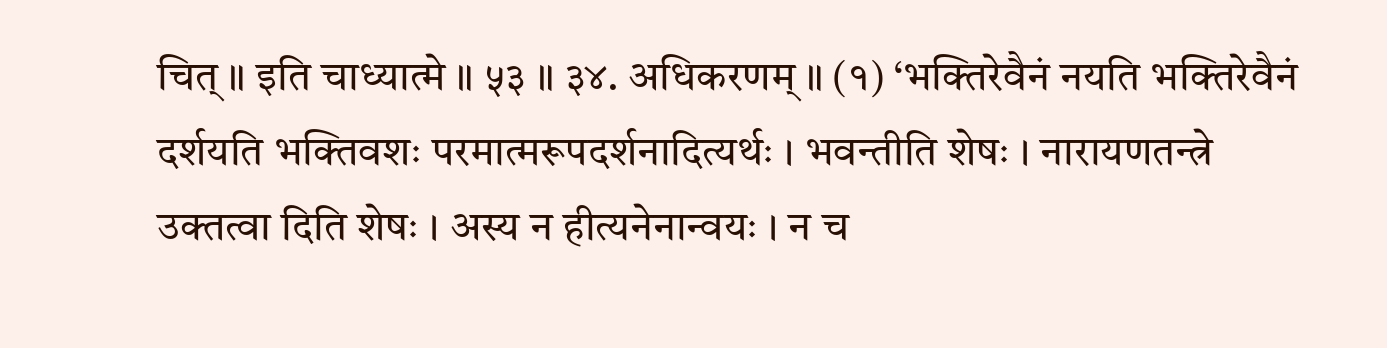चित् ॥ इति चाध्यात्मे ॥ ५३ ॥ ३४. अधिकरणम् ॥ (१) ‘भक्तिरेवैनं नयति भक्तिरेवैनं दर्शयति भक्तिवशः परमात्मरूपदर्शनादित्यर्थः । भवन्तीति शेषः । नारायणतन्त्रे उक्तत्वा दिति शेषः । अस्य न हीत्यनेनान्वयः । न च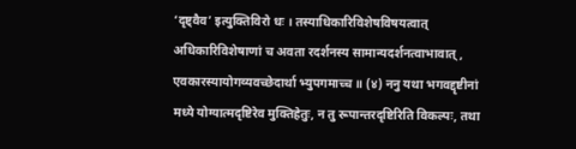‘दृष्ट्वैव’ इत्युक्तिविरो धः । तस्याधिकारिविशेषविषयत्वात् अधिकारिविशेषाणां च अवता रदर्शनस्य सामान्यदर्शनत्वाभावात् , एवकारस्यायोगव्यवच्छेदार्था भ्युपगमाच्च ॥ (४) ननु यथा भगवद्दृष्टीनां मध्ये योग्यात्मदृष्टिरेव मुक्तिहेतुः, न तु रूपान्तरदृष्टिरिति विकल्पः, तथा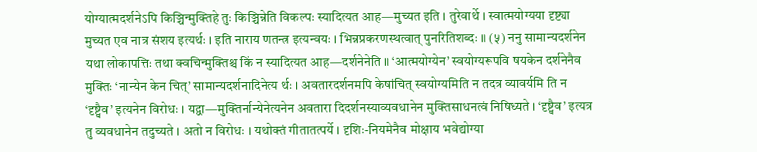योग्यात्मदर्शनेऽपि किञ्चिन्मुक्तिहे तुः किञ्चिन्नेति विकल्पः स्यादित्यत आह—मुच्यत इति । तुरेवार्थे । स्वात्मयोग्यया दृष्ट्या मुच्यत एव नात्र संशय इत्यर्थः । इति नाराय णतन्त्र इत्यन्वयः । भिन्नप्रकरणस्थत्वात् पुनरितिशब्दः ॥ (५) ननु सामान्यदर्शनेन यथा लोकापत्तिः तथा क्वचिन्मुक्तिश्च किं न स्यादित्यत आह—दर्शनेनेति ॥ ‘आत्मयोग्येन’ स्वयोग्यरूपवि षयकेन दर्शनेनैव मुक्तिः ‘नान्येन केन चित्’ सामान्यदर्शनादिनेत्य र्थः । अवतारदर्शनमपि केषांचित् स्वयोग्यमिति न तदत्र व्यावर्यमि ति न ‘दृष्ट्वैव’ इत्यनेन विरोधः । यद्वा—मुक्तिर्नान्येनेत्यनेन अवतारा दिदर्शनस्याव्यवधानेन मुक्तिसाधनत्वं निषिध्यते । ‘दृष्ट्वैव’ इत्यत्र तु व्यवधानेन तदुच्यते । अतो न विरोधः । यथोक्तं गीतातत्पर्ये । दृशिः-नियमेनैव मोक्षाय भवेद्योग्या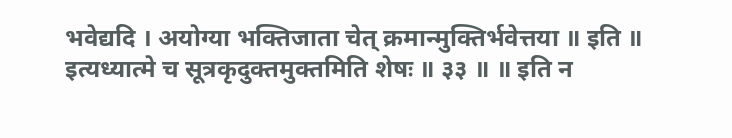भवेद्यदि । अयोग्या भक्तिजाता चेत् क्रमान्मुक्तिर्भवेत्तया ॥ इति ॥ इत्यध्यात्मे च सूत्रकृदुक्तमुक्तमिति शेषः ॥ ३३ ॥ ॥ इति न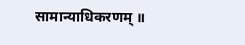सामान्याधिकरणम् ॥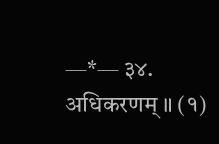—*— ३४. अधिकरणम् ॥ (१)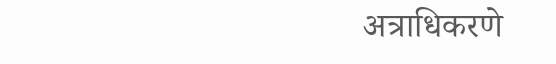अत्राधिकरणे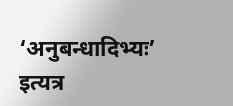‘अनुबन्धादिभ्यः’ इत्यत्र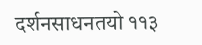दर्शनसाधनतयो ११३